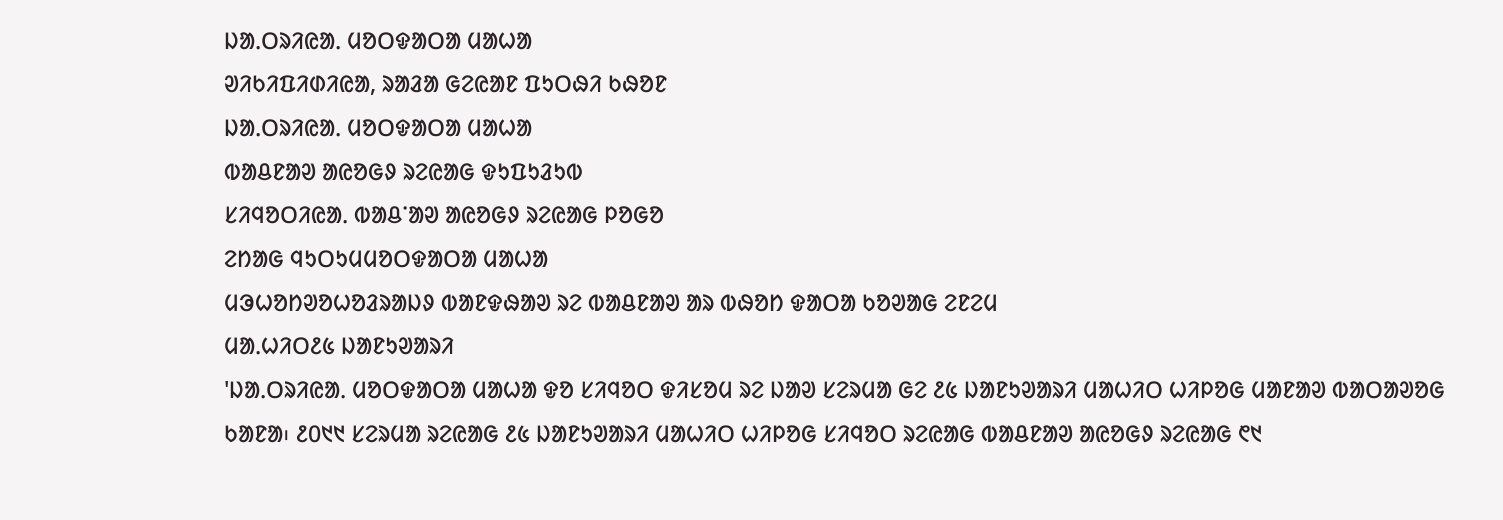ᱡᱟᱹᱛᱨᱤᱭᱟᱹ ᱢᱚᱛᱫᱟᱛᱟ ᱢᱟᱦᱟ
ᱣᱤᱠᱤᱯᱤᱰᱤᱭᱟ, ᱨᱟᱲᱟ ᱜᱮᱭᱟᱱ ᱯᱩᱛᱷᱤ ᱠᱷᱚᱱ
ᱡᱟᱹᱛᱨᱤᱭᱟᱹ ᱢᱚᱛᱫᱟᱛᱟ ᱢᱟᱦᱟ
ᱵᱟᱪᱱᱟᱣ ᱟᱭᱚᱜᱽ ᱨᱮᱭᱟᱜ ᱫᱩᱯᱩᱲᱩᱵ
ᱥᱤᱧᱚᱛᱤᱭᱟᱹ ᱵᱟᱪᱸᱟᱣ ᱟᱭᱚᱜᱽ ᱨᱮᱭᱟᱜ ᱞᱚᱜᱚ
ᱮᱴᱟᱜ ᱧᱩᱛᱩᱢᱢᱚᱛᱫᱟᱛᱟ ᱢᱟᱦᱟ
ᱢᱳᱦᱚᱴᱣᱚᱦᱚᱲᱨᱟᱡᱽ ᱵᱟᱱᱫᱷᱟᱣ ᱨᱮ ᱵᱟᱪᱱᱟᱣ ᱟᱨ ᱵᱷᱚᱴ ᱫᱟᱛᱟ ᱠᱚᱣᱟᱜ ᱮᱱᱮᱢ
ᱢᱟᱹᱦᱤᱛ᱒᱕ ᱡᱟᱱᱩᱣᱟᱨᱤ
'ᱡᱟᱹᱛᱨᱤᱭᱟᱹ ᱢᱚᱛᱫᱟᱛᱟ ᱢᱟᱦᱟ ᱫᱚ ᱥᱤᱧᱚᱛ ᱫᱤᱥᱚᱢ ᱨᱮ ᱡᱟᱣ ᱥᱮᱨᱢᱟ ᱜᱮ ᱒᱕ ᱡᱟᱱᱩᱣᱟᱨᱤ ᱢᱟᱦᱤᱛ ᱦᱤᱞᱚᱜ ᱢᱟᱱᱟᱣ ᱵᱟᱛᱟᱣᱚᱜ ᱠᱟᱱᱟ᱾ ᱒᱐᱑᱑ ᱥᱮᱨᱢᱟ ᱨᱮᱭᱟᱜ ᱒᱕ ᱡᱟᱱᱩᱣᱟᱨᱤ ᱢᱟᱦᱤᱛ ᱦᱤᱞᱚᱜ ᱥᱤᱧᱚᱛ ᱨᱮᱭᱟᱜ ᱵᱟᱪᱱᱟᱣ ᱟᱭᱚᱜᱽ ᱨᱮᱭᱟᱜ ᱖᱑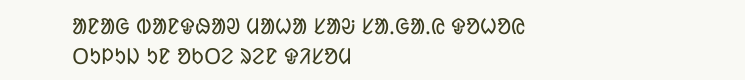ᱟᱱᱟᱜ ᱵᱟᱱᱫᱷᱟᱣ ᱢᱟᱦᱟ ᱥᱟᱶ ᱥᱟᱹᱜᱟᱹᱭ ᱫᱚᱦᱚᱭ ᱛᱩᱞᱩᱡ ᱩᱱ ᱚᱠᱛᱮ ᱨᱮᱱ ᱫᱤᱥᱚᱢ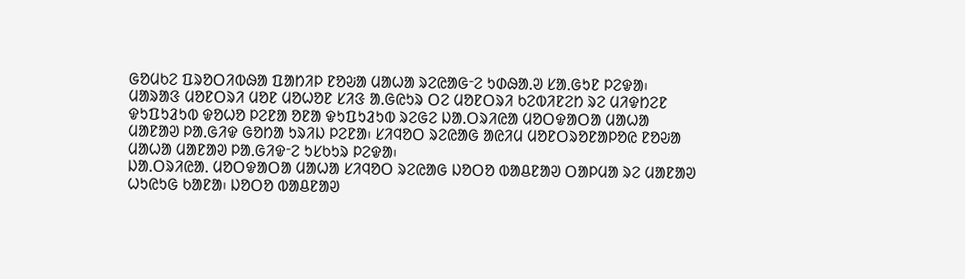ᱜᱚᱢᱠᱮ ᱯᱨᱚᱛᱤᱵᱷᱟ ᱯᱟᱴᱤᱞ ᱱᱚᱶᱟ ᱢᱟᱦᱟ ᱨᱮᱭᱟᱜᱼᱮ ᱩᱰᱷᱟᱹᱣ ᱥᱟᱹᱜᱩᱱ ᱞᱮᱫᱟ᱾
ᱢᱟᱨᱟᱝ ᱢᱚᱱᱛᱨᱤ ᱢᱚᱱ ᱢᱚᱦᱚᱱ ᱥᱤᱝ ᱟᱹᱜᱭᱩᱨ ᱛᱮ ᱢᱚᱱᱛᱨᱤ ᱠᱮᱵᱤᱱᱮᱴ ᱨᱮ ᱢᱤᱫᱴᱮᱱ ᱫᱩᱯᱩᱲᱩᱵ ᱫᱚᱦᱚ ᱞᱮᱱᱟ ᱚᱱᱟ ᱫᱩᱯᱩᱲᱩᱵ ᱨᱮᱜᱮ ᱡᱟᱹᱛᱨᱤᱭᱟ ᱢᱚᱛᱫᱟᱛᱟ ᱢᱟᱦᱟ ᱢᱟᱱᱟᱣ ᱞᱟᱹᱜᱤᱫ ᱜᱚᱴᱟ ᱩᱨᱤᱡ ᱞᱮᱱᱟ᱾ ᱥᱤᱧᱚᱛ ᱨᱮᱭᱟᱜ ᱟᱭᱤᱢ ᱢᱚᱱᱛᱨᱚᱱᱟᱞᱚᱭ ᱱᱚᱶᱟ ᱢᱟᱦᱟ ᱢᱟᱱᱟᱣ ᱞᱟᱹᱜᱤᱫᱼᱮ ᱩᱥᱠᱩᱨ ᱞᱮᱫᱟ᱾
ᱡᱟᱹᱛᱨᱤᱭᱟᱹ ᱢᱚᱛᱫᱟᱛᱟ ᱢᱟᱦᱟ ᱥᱤᱧᱚᱛ ᱨᱮᱭᱟᱜ ᱡᱚᱛᱚ ᱵᱟᱪᱱᱟᱣ ᱛᱟᱞᱢᱟ ᱨᱮ ᱢᱟᱱᱟᱣ ᱦᱩᱭᱩᱜ ᱠᱟᱱᱟ᱾ ᱡᱚᱛᱚ ᱵᱟᱪᱱᱟᱣ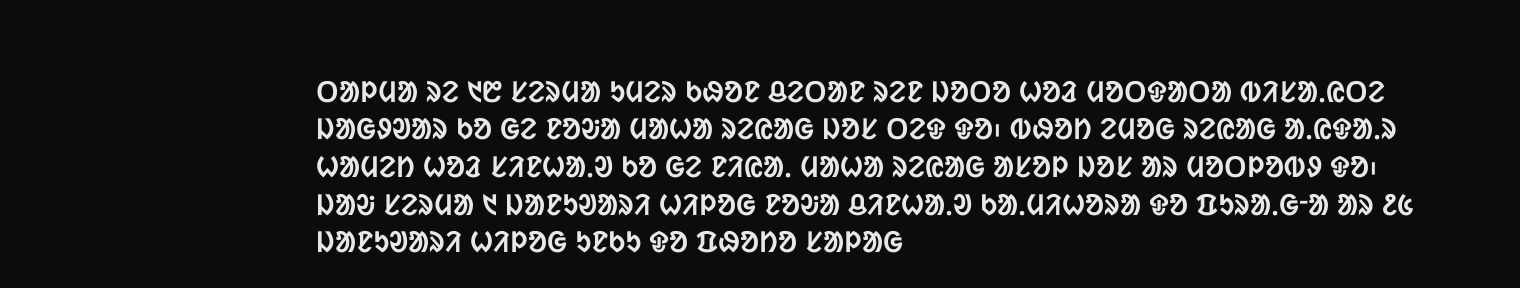ᱛᱟᱞᱢᱟ ᱨᱮ ᱑᱘ ᱥᱮᱨᱢᱟ ᱩᱢᱮᱨ ᱠᱷᱚᱱ ᱪᱮᱛᱟᱱ ᱨᱮᱱ ᱡᱚᱛᱚ ᱦᱚᱲ ᱢᱚᱛᱫᱟᱛᱟ ᱵᱤᱥᱟᱹᱭᱛᱮ ᱡᱟᱜᱽᱣᱟᱨ ᱠᱚ ᱜᱮ ᱱᱚᱶᱟ ᱢᱟᱦᱟ ᱨᱮᱭᱟᱜ ᱡᱚᱥ ᱛᱮᱫ ᱫᱚ᱾ ᱵᱷᱚᱴ ᱮᱢᱚᱜ ᱨᱮᱭᱟᱜ ᱟᱹᱭᱫᱟᱹᱨ ᱦᱟᱢᱮᱴ ᱦᱚᱲ ᱥᱤᱱᱦᱟᱹᱣ ᱠᱚ ᱜᱮ ᱱᱤᱭᱟᱹ ᱢᱟᱦᱟ ᱨᱮᱭᱟᱜ ᱟᱥᱚᱞ ᱡᱚᱥ ᱟᱨ ᱢᱚᱛᱞᱚᱵᱽ ᱫᱚ᱾
ᱡᱟᱶ ᱥᱮᱨᱢᱟ ᱑ ᱡᱟᱱᱩᱣᱟᱨᱤ ᱦᱤᱞᱚᱜ ᱱᱚᱶᱟ ᱪᱤᱱᱦᱟᱹᱣ ᱠᱟᱹᱢᱤᱦᱚᱨᱟ ᱫᱚ ᱯᱩᱨᱟᱹᱜᱼᱟ ᱟᱨ ᱒᱕ ᱡᱟᱱᱩᱣᱟᱨᱤ ᱦᱤᱞᱚᱜ ᱩᱱᱠᱩ ᱫᱚ ᱯᱷᱚᱴᱚ ᱥᱟᱞᱟᱜ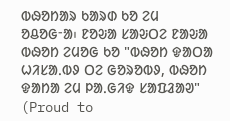ᱵᱷᱚᱴᱟᱨ ᱠᱟᱨᱰ ᱠᱚ ᱮᱢ ᱚᱪᱚᱜᱼᱟ᱾ ᱱᱚᱶᱟ ᱥᱟᱶᱛᱮ ᱱᱟᱶᱟ ᱵᱷᱚᱴ ᱮᱢᱚᱜ ᱠᱚ "ᱵᱷᱚᱴ ᱫᱟᱛᱟ ᱦᱤᱥᱟᱹᱵᱽ ᱛᱮ ᱜᱚᱨᱚᱵᱽ, ᱵᱷᱚᱴ ᱫᱟᱴᱟ ᱮᱢ ᱞᱟᱹᱜᱤᱫ ᱥᱟᱯᱲᱟᱣ" (Proud to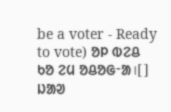be a voter - Ready to vote) ᱚᱞ ᱵᱮᱪ ᱠᱚ ᱮᱢ ᱚᱪᱚᱜᱼᱟ।[] ᱡᱟᱣ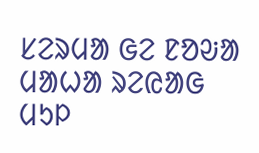ᱥᱮᱨᱢᱟ ᱜᱮ ᱱᱚᱶᱟ ᱢᱟᱦᱟ ᱨᱮᱭᱟᱜ ᱢᱩᱞ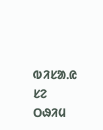ᱵᱤᱥᱟᱹᱭ ᱥᱮ ᱛᱷᱤᱢ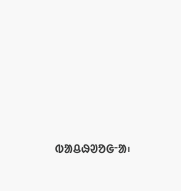ᱵᱟᱪᱷᱣᱚᱜᱼᱟ᱾